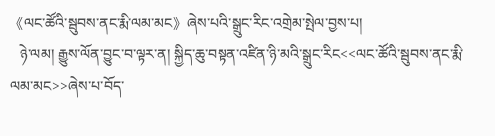《ལང་ཚོའི་སྦུབས་ནང་རྨི་ལམ་མང》ཞེས་པའི་སྒྲུང་རིང་འགྲེམ་སྤེལ་བྱས་པ།
   ཉེ་ལམ། རྒྱུས་ལོན་བྱུང་བ་ལྟར་ན། སྐྱིད་ཆུ་བསྟན་འཛིན་ཉི་མའི་སྒྲུང་རིང<<ལང་ཚོའི་སྦུབས་ནང་རྨི་ལམ་མང>>ཞེས་པ་བོད་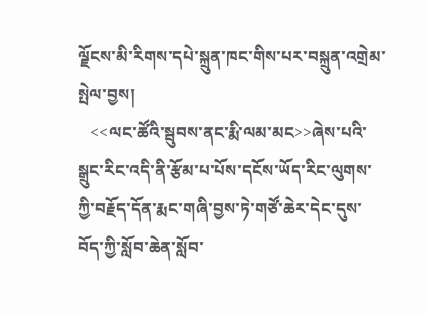ལྗོངས་མི་རིགས་དཔེ་སྐྲུན་ཁང་གིས་པར་བསྐྲུན་འགྲེམ་སྤེལ་བྱས།
   <<ལང་ཚོའི་སྦུབས་ནང་རྨི་ལམ་མང>>ཞེས་པའི་སྒྲུང་རིང་འདི་ནི་རྩོམ་པ་པོས་དངོས་ཡོད་རིང་ལུགས་ཀྱི་བརྗོད་དོན་རྨང་གཞི་བྱས་ཏེ་གཙོ་ཆེར་དེང་དུས་བོད་ཀྱི་སློབ་ཆེན་སློབ་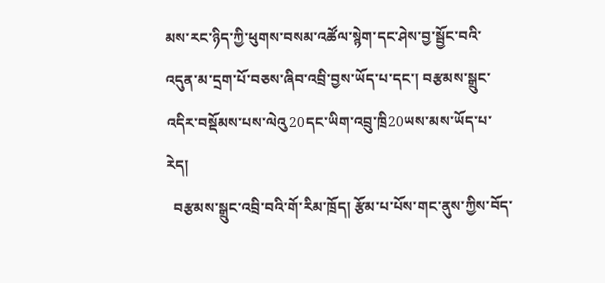མས་རང་ཉིད་ཀྱི་ཕུགས་བསམ་འཚོལ་སྙེག་དང་ཤེས་བྱ་སྦྱོང་བའི་འདུན་མ་དྲག་པོ་བཅས་ཞིབ་འབྲི་བྱས་ཡོད་པ་དང་། བརྩམས་སྒྲུང་འདིར་བསྡོམས་པས་ལེའུ20དང་ཡིག་འབྲུ་ཁྲི20ཡས་མས་ཡོད་པ་རེད།
  བརྩམས་སྒྲུང་འབྲི་བའི་གོ་རིམ་ཁྲོད། རྩོམ་པ་པོས་གང་ནུས་ཀྱིས་བོད་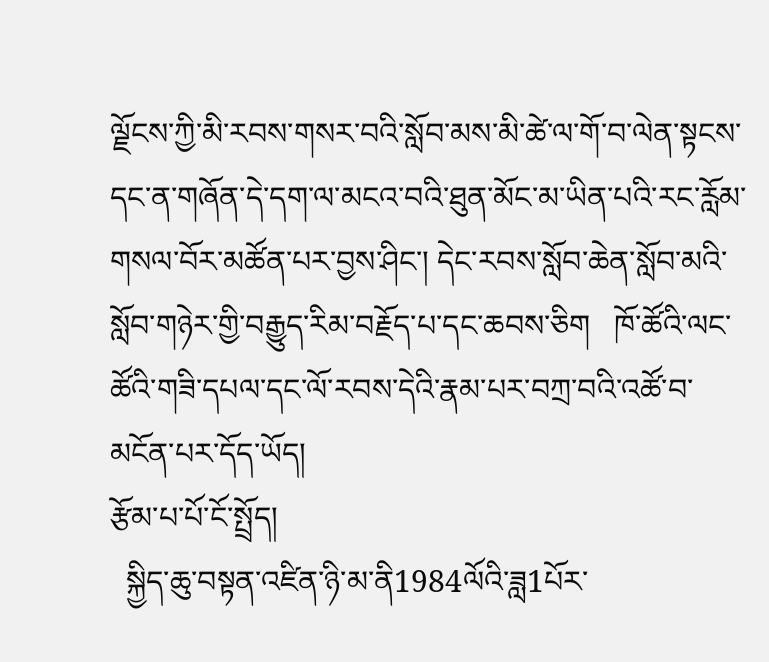ལྗོངས་ཀྱི་མི་རབས་གསར་བའི་སློབ་མས་མི་ཚེ་ལ་གོ་བ་ལེན་སྟངས་དང་ན་གཞོན་དེ་དག་ལ་མངའ་བའི་ཐུན་མོང་མ་ཡིན་པའི་རང་རློམ་གསལ་བོར་མཚོན་པར་བྱས་ཤིང་། དེང་རབས་སློབ་ཆེན་སློབ་མའི་སློབ་གཉེར་གྱི་བརྒྱུད་རིམ་བརྗོད་པ་དང་ཆབས་ཅིག   ཁོ་ཚོའི་ལང་ཚོའི་གཟི་དཔལ་དང་ལོ་རབས་དེའི་རྣམ་པར་བཀྲ་བའི་འཚོ་བ་མངོན་པར་དོད་ཡོད།
རྩོམ་པ་པོ་ངོ་སྤྲོད།
  སྐྱིད་ཆུ་བསྟན་འཛིན་ཉི་མ་ནི1984ལོའི་ཟླ1པོར་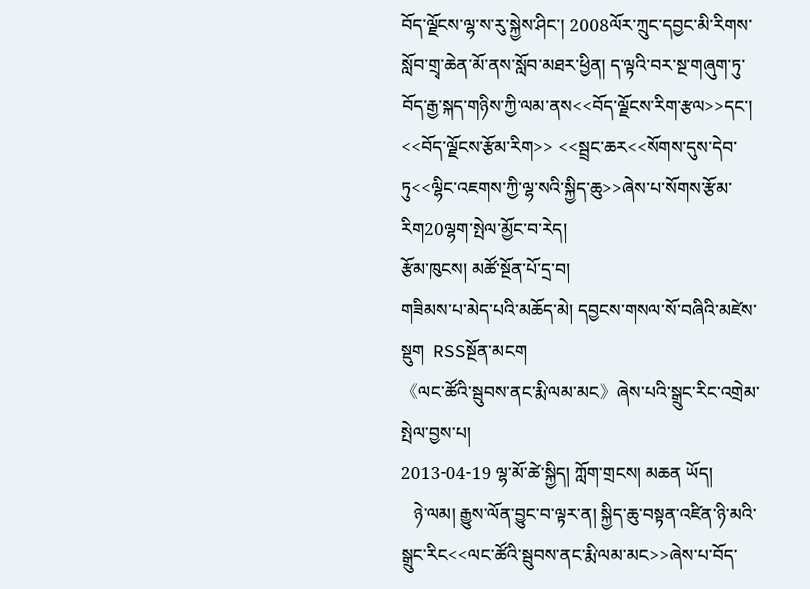བོད་ལྗོངས་ལྷ་ས་རུ་སྐྱེས་ཤིང་། 2008ལོར་ཀྲུང་དབྱང་མི་རིགས་སློབ་གྲྭ་ཆེན་མོ་ནས་སློབ་མཐར་ཕྱིན། ད་ལྟའི་བར་སྔ་གཞུག་ཏུ་བོད་རྒྱ་སྐད་གཉིས་ཀྱི་ལམ་ནས<<བོད་ལྗོངས་རིག་རྩལ>>དང་། <<བོད་ལྗོངས་རྩོམ་རིག>> <<སྦྲང་ཆར<<སོགས་དུས་དེབ་ཏུ<<ལྷིང་འཇགས་ཀྱི་ལྷ་སའི་སྐྱིད་ཆུ>>ཞེས་པ་སོགས་རྩོམ་རིག20ལྷག་སྤེལ་མྱོང་བ་རེད།
རྩོམ་ཁུངས། མཚོ་སྔོན་པོ་དྲ་བ།
གཟིམས་པ་མེད་པའི་མཆོད་མེ། དབྱངས་གསལ་སོ་བཞིའི་མཛེས་སྡུག  RSSསྔོན་མངག
《ལང་ཚོའི་སྦུབས་ནང་རྨི་ལམ་མང》ཞེས་པའི་སྒྲུང་རིང་འགྲེམ་སྤེལ་བྱས་པ།
2013-04-19 ལྷ་མོ་ཚེ་སྐྱིད། ཀློག་གྲངས། མཆན ཡོད།
   ཉེ་ལམ། རྒྱུས་ལོན་བྱུང་བ་ལྟར་ན། སྐྱིད་ཆུ་བསྟན་འཛིན་ཉི་མའི་སྒྲུང་རིང<<ལང་ཚོའི་སྦུབས་ནང་རྨི་ལམ་མང>>ཞེས་པ་བོད་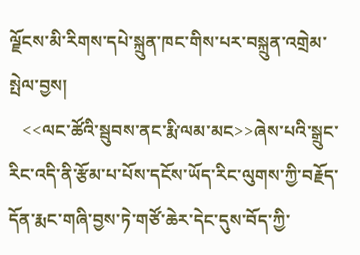ལྗོངས་མི་རིགས་དཔེ་སྐྲུན་ཁང་གིས་པར་བསྐྲུན་འགྲེམ་སྤེལ་བྱས།
   <<ལང་ཚོའི་སྦུབས་ནང་རྨི་ལམ་མང>>ཞེས་པའི་སྒྲུང་རིང་འདི་ནི་རྩོམ་པ་པོས་དངོས་ཡོད་རིང་ལུགས་ཀྱི་བརྗོད་དོན་རྨང་གཞི་བྱས་ཏེ་གཙོ་ཆེར་དེང་དུས་བོད་ཀྱི་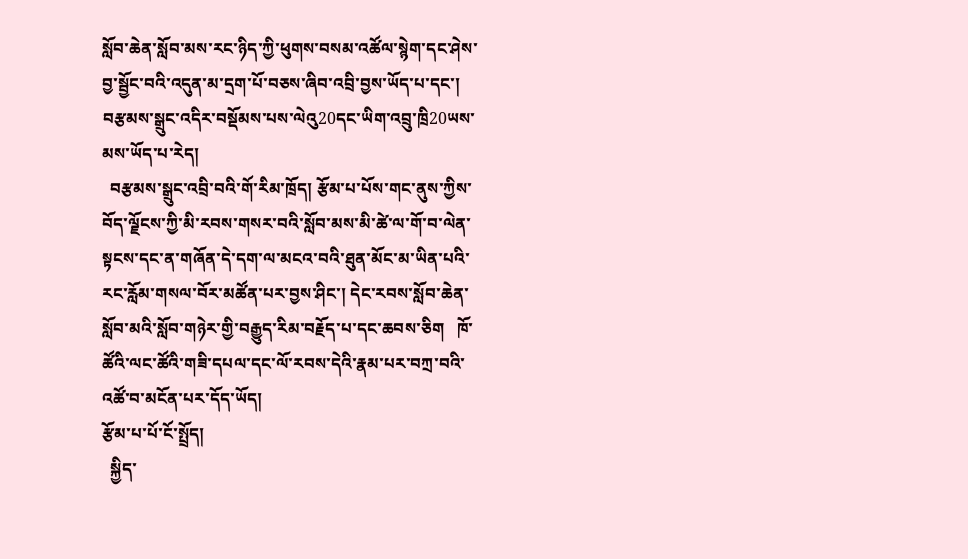སློབ་ཆེན་སློབ་མས་རང་ཉིད་ཀྱི་ཕུགས་བསམ་འཚོལ་སྙེག་དང་ཤེས་བྱ་སྦྱོང་བའི་འདུན་མ་དྲག་པོ་བཅས་ཞིབ་འབྲི་བྱས་ཡོད་པ་དང་། བརྩམས་སྒྲུང་འདིར་བསྡོམས་པས་ལེའུ20དང་ཡིག་འབྲུ་ཁྲི20ཡས་མས་ཡོད་པ་རེད།
  བརྩམས་སྒྲུང་འབྲི་བའི་གོ་རིམ་ཁྲོད། རྩོམ་པ་པོས་གང་ནུས་ཀྱིས་བོད་ལྗོངས་ཀྱི་མི་རབས་གསར་བའི་སློབ་མས་མི་ཚེ་ལ་གོ་བ་ལེན་སྟངས་དང་ན་གཞོན་དེ་དག་ལ་མངའ་བའི་ཐུན་མོང་མ་ཡིན་པའི་རང་རློམ་གསལ་བོར་མཚོན་པར་བྱས་ཤིང་། དེང་རབས་སློབ་ཆེན་སློབ་མའི་སློབ་གཉེར་གྱི་བརྒྱུད་རིམ་བརྗོད་པ་དང་ཆབས་ཅིག   ཁོ་ཚོའི་ལང་ཚོའི་གཟི་དཔལ་དང་ལོ་རབས་དེའི་རྣམ་པར་བཀྲ་བའི་འཚོ་བ་མངོན་པར་དོད་ཡོད།
རྩོམ་པ་པོ་ངོ་སྤྲོད།
  སྐྱིད་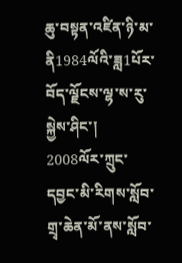ཆུ་བསྟན་འཛིན་ཉི་མ་ནི1984ལོའི་ཟླ1པོར་བོད་ལྗོངས་ལྷ་ས་རུ་སྐྱེས་ཤིང་། 2008ལོར་ཀྲུང་དབྱང་མི་རིགས་སློབ་གྲྭ་ཆེན་མོ་ནས་སློབ་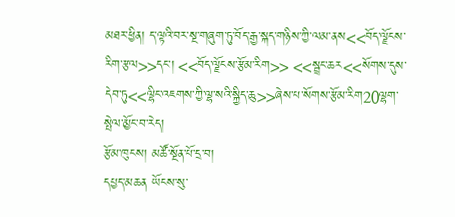མཐར་ཕྱིན། ད་ལྟའི་བར་སྔ་གཞུག་ཏུ་བོད་རྒྱ་སྐད་གཉིས་ཀྱི་ལམ་ནས<<བོད་ལྗོངས་རིག་རྩལ>>དང་། <<བོད་ལྗོངས་རྩོམ་རིག>> <<སྦྲང་ཆར<<སོགས་དུས་དེབ་ཏུ<<ལྷིང་འཇགས་ཀྱི་ལྷ་སའི་སྐྱིད་ཆུ>>ཞེས་པ་སོགས་རྩོམ་རིག20ལྷག་སྤེལ་མྱོང་བ་རེད།
རྩོམ་ཁུངས། མཚོ་སྔོན་པོ་དྲ་བ།
དཔྱད་མཆན ཡོངས་སུ་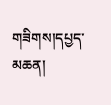གཟིགས།དཔྱད་མཆན།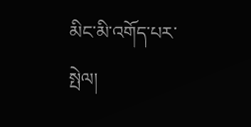མིང་མི་འགོད་པར་སྤེལ།